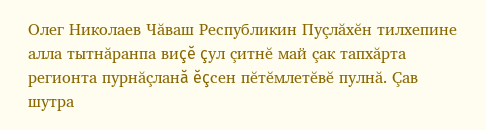Олег Николаев Чăваш Республикин Пуçлăхĕн тилхепине алла тытнăранпа виçĕ çул çитнĕ май çак тапхăрта регионта пурнăçланă ĕçсен пĕтĕмлетĕвĕ пулнă. Çав шутра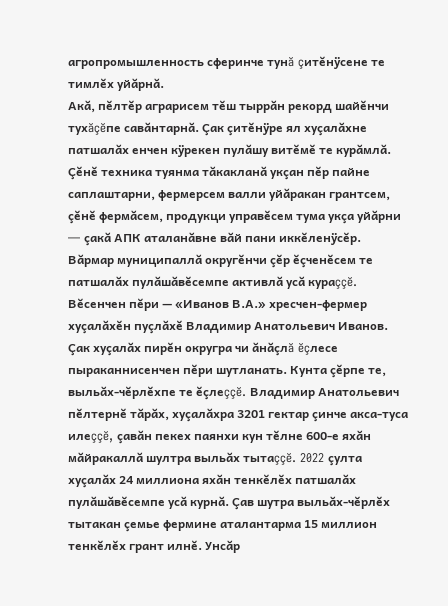агропромышленность сферинче тунă çитĕнÿсене те тимлĕх уйăрнă.
Акă, пĕлтĕр аграрисем тĕш тыррăн рекорд шайĕнчи тухăçĕпе савăнтарнă. Çак çитĕнÿре ял хуçалăхне патшалăх енчен кÿрекен пулăшу витĕмĕ те курăмлă. Çĕнĕ техника туянма тăкакланă укçан пĕр пайне саплаштарни, фермерсем валли уйăракан грантсем, çĕнĕ фермăсем, продукци управĕсем тума укçа уйăрни — çакă АПК аталанăвне вăй пани иккĕленÿсĕр.
Вăрмар муниципаллă округĕнчи çĕр ĕçченĕсем те патшалăх пулăшăвĕсемпе активлă усă кураççĕ. Вĕсенчен пĕри — «Иванов В.А.» хресчен-фермер хуçалăхĕн пуçлăхĕ Владимир Анатольевич Иванов. Çак хуçалăх пирĕн округра чи ăнăçлă ĕçлесе пыраканнисенчен пĕри шутланать. Кунта çĕрпе те, выльăх-чĕрлĕхпе те ĕçлеççĕ. Владимир Анатольевич пĕлтернĕ тăрăх, хуçалăхра 3201 гектар çинче акса-туса илеççĕ, çавăн пекех паянхи кун тĕлне 600-е яхăн мăйракаллă шултра выльăх тытаççĕ. 2022 çулта хуçалăх 24 миллиона яхăн тенкĕлĕх патшалăх пулăшăвĕсемпе усă курнă. Çав шутра выльăх-чĕрлĕх тытакан çемье фермине аталантарма 15 миллион тенкĕлĕх грант илнĕ. Унсăр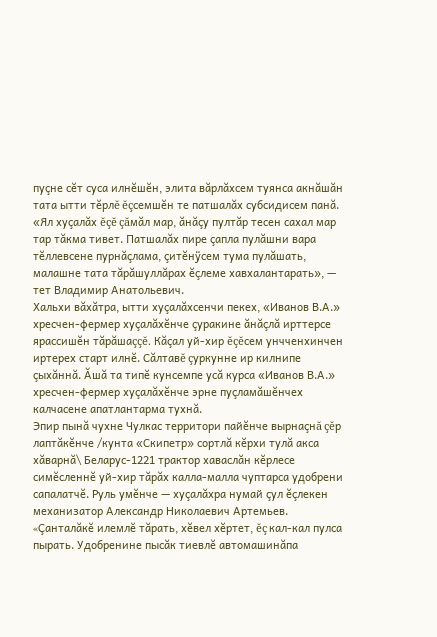пуçне сĕт суса илнĕшĕн, элита вăрлăхсем туянса акнăшăн тата ытти тĕрлĕ ĕçсемшĕн те патшалăх субсидисем панă. «Ял хуçалăх ĕçĕ çăмăл мар, ăнăçу пултăр тесен сахал мар тар тăкма тивет. Патшалăх пире çапла пулăшни вара тĕллевсене пурнăçлама, çитĕнÿсем тума пулăшать, малашне тата тăрăшуллăрах ĕçлеме хавхалантарать», — тет Владимир Анатольевич.
Хальхи вăхăтра, ытти хуçалăхсенчи пекех, «Иванов В.А.» хресчен-фермер хуçалăхĕнче çуракине ăнăçлă ирттерсе ярассишĕн тăрăшаççĕ. Кăçал уй-хир ĕçĕсем унчченхинчен иртерех старт илнĕ. Сăлтавĕ çуркунне ир килнипе çыхăннă. Ăшă та типĕ кунсемпе усă курса «Иванов В.А.» хресчен-фермер хуçалăхĕнче эрне пуçламăшĕнчех калчасене апатлантарма тухнă.
Эпир пынă чухне Чулкас территори пайĕнче вырнаçнă çĕр лаптăкĕнче /кунта «Скипетр» сортлă кĕрхи тулă акса хăварнă\ Беларус-1221 трактор хаваслăн кĕрлесе симĕсленнĕ уй-хир тăрăх калла-малла чуптарса удобрени сапалатчĕ. Руль умĕнче — хуçалăхра нумай çул ĕçлекен механизатор Александр Николаевич Артемьев. «Çанталăкĕ илемлĕ тăрать, хĕвел хĕртет, ĕç кал-кал пулса пырать. Удобренине пысăк тиевлĕ автомашинăпа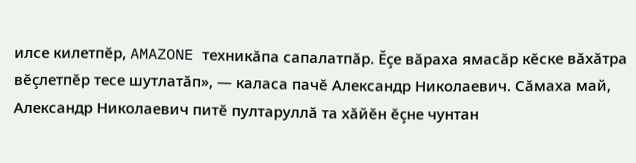илсе килетпĕр, AMAZONE техникăпа сапалатпăр. Ĕçе вăраха ямасăр кĕске вăхăтра вĕçлетпĕр тесе шутлатăп», — каласа пачĕ Александр Николаевич. Сăмаха май, Александр Николаевич питĕ пултаруллă та хăйĕн ĕçне чунтан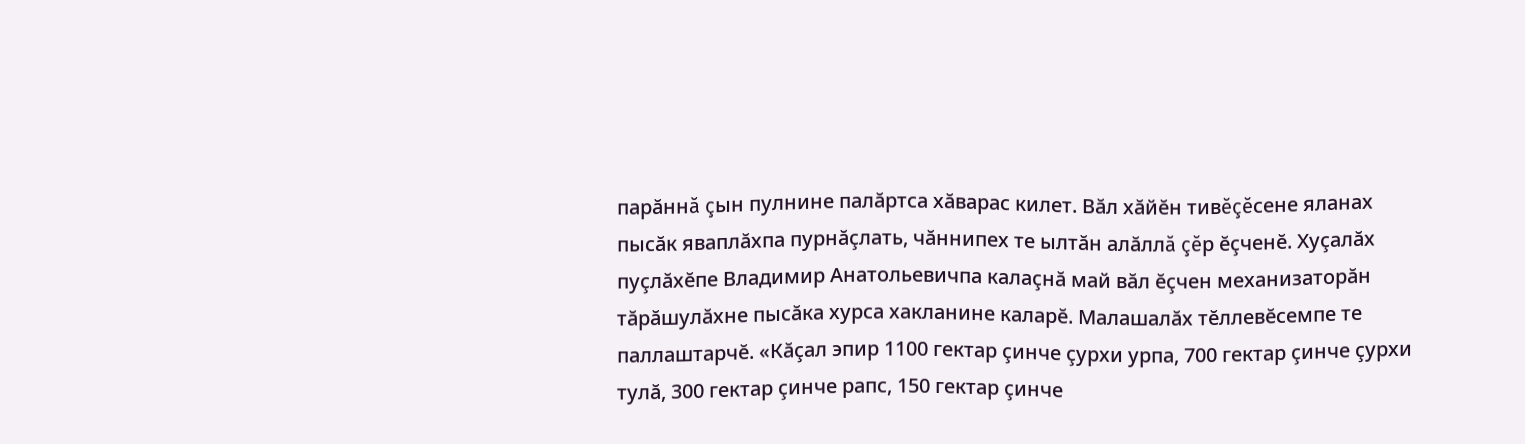парăннă çын пулнине палăртса хăварас килет. Вăл хăйĕн тивĕçĕсене яланах пысăк яваплăхпа пурнăçлать, чăннипех те ылтăн алăллă çĕр ĕçченĕ. Хуçалăх пуçлăхĕпе Владимир Анатольевичпа калаçнă май вăл ĕçчен механизаторăн тăрăшулăхне пысăка хурса хакланине каларĕ. Малашалăх тĕллевĕсемпе те паллаштарчĕ. «Кăçал эпир 1100 гектар çинче çурхи урпа, 700 гектар çинче çурхи тулă, 300 гектар çинче рапс, 150 гектар çинче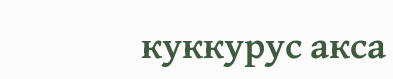куккурус акса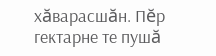хăварасшăн. Пĕр гектарне те пушă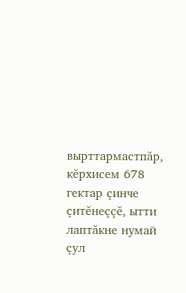вырттармастпăр, кĕрхисем 678 гектар çинче çитĕнеççĕ, ытти лаптăкне нумай çул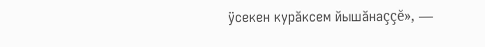ÿсекен курăксем йышăнаççĕ», —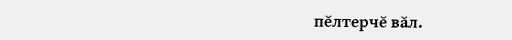пĕлтерчĕ вăл.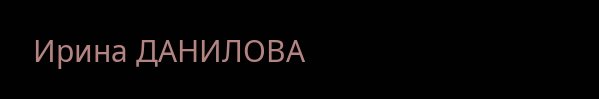Ирина ДАНИЛОВА